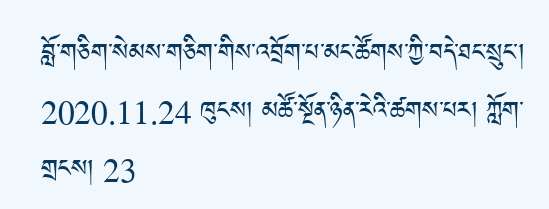བློ་གཅིག་སེམས་གཅིག་གིས་འབྲོག་པ་མང་ཚོགས་ཀྱི་བདེ་ཐང་སྲུང་།
2020.11.24 ཁུངས། མཚོ་སྔོན་ཉིན་རེའི་ཚགས་པར། ཀློག་གྲངས། 23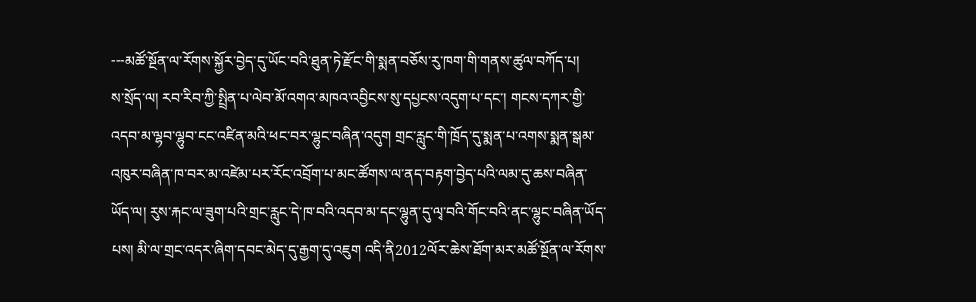---མཚོ་སྔོན་ལ་རོགས་སྐྱོར་བྱེད་དུ་ཡོང་བའི་ཐུན་ཏེ་རྫོང་གི་སྨན་བཅོས་རུ་ཁག་གི་གནས་ཚུལ་བཀོད་པ།
ས་སྲོད་ལ། རབ་རིབ་ཀྱི་སྤྲིན་པ་ལེབ་མོ་འགའ་མཁའ་འབྱིངས་སུ་དཔྱངས་འདུག་པ་དང་། གངས་དཀར་གྱི་འདབ་མ་ལྷབ་ལྷུབ་ངང་འཛིན་མའི་ཕང་བར་ལྷུང་བཞིན་འདུག གྲང་རླུང་གི་ཁྲོད་དུ་སྨན་པ་འགས་སྨན་སྒམ་འཁུར་བཞིན་ཁ་བར་མ་འཛེམ་པར་རོང་འབྲོག་པ་མང་ཚོགས་ལ་ནད་བརྟག་བྱེད་པའི་ལམ་དུ་ཆས་བཞིན་ཡོད་ལ། རུས་རྐང་ལ་ཟུག་པའི་གྲང་རླུང་དེ་ཁ་བའི་འདབ་མ་དང་ལྷུན་དུ་ལྭ་བའི་གོང་བའི་ནང་ལྷུང་བཞིན་ཡོད་པས། མི་ལ་གྲང་འདར་ཞིག་དབང་མེད་དུ་རྒྱག་དུ་འཇུག འདི་ནི2012ལོར་ཆེས་ཐོག་མར་མཚོ་སྔོན་ལ་རོགས་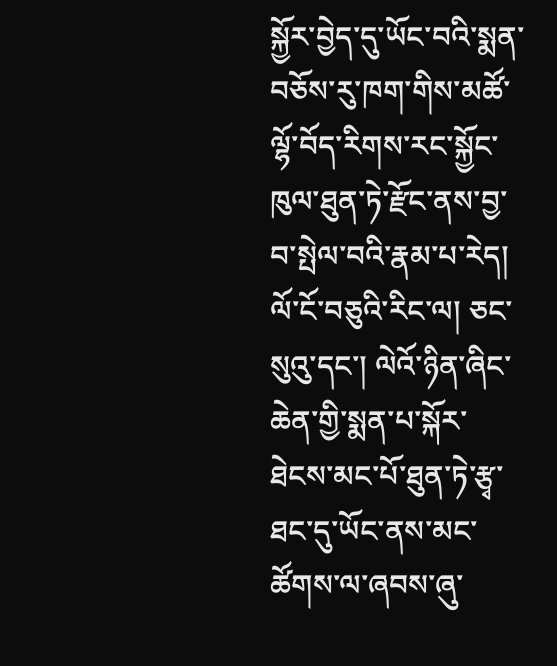སྐྱོར་བྱེད་དུ་ཡོང་བའི་སྨན་བཅོས་རུ་ཁག་གིས་མཚོ་ལྷོ་བོད་རིགས་རང་སྐྱོང་ཁུལ་ཐུན་ཏེ་རྫོང་ནས་བྱ་བ་སྤེལ་བའི་རྣམ་པ་རེད། ལོ་ངོ་བཅུའི་རིང་ལ། ཅང་སུའུ་དང་། ལེའོ་ཉིན་ཞིང་ཆེན་གྱི་སྨན་པ་སྐོར་ཐེངས་མང་པོ་ཐུན་ཏེ་རྩྭ་ཐང་དུ་ཡོང་ནས་མང་ཚོགས་ལ་ཞབས་ཞུ་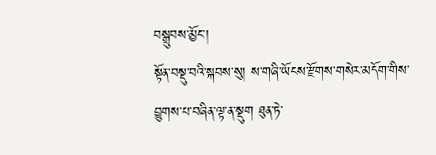བསྒྲུབས་མྱོང་།
སྟོན་བསྡུ་བའི་སྐབས་སུ། ས་གཞི་ཡོངས་རྫོགས་གསེར་མདོག་གིས་བྱུགས་པ་བཞིན་ལྟ་ན་སྡུག ཐུན་ཏེ་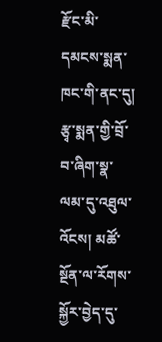རྫོང་མི་དམངས་སྨན་ཁང་གི་ནང་དུ། རྩྭ་སྨན་གྱི་བྲོ་བ་ཞིག་སྣ་ལམ་དུ་འཐུལ་འོངས། མཚོ་སྔོན་ལ་རོགས་སྐྱོར་བྱེད་དུ་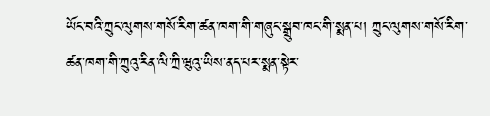ཡོང་བའི་ཀྲུང་ལུགས་གསོ་རིག་ཚན་ཁག་གི་གཞུང་སྒྲུབ་ཁང་གི་སྨན་པ། ཀྲུང་ལུགས་གསོ་རིག་ཚན་ཁག་གི་ཀྲུའུ་རིན་ལི་ཀྲི་ཝུའུ་ཡིས་ནད་པར་སྨན་སྟེར་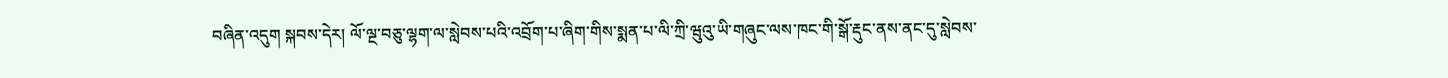བཞིན་འདུག སྐབས་དེར། ལོ་ལྔ་བཅུ་ལྷག་ལ་སླེབས་པའི་འབྲོག་པ་ཞིག་གིས་སྨན་པ་ལི་ཀྲི་ཝུའུ་ཡི་གཞུང་ལས་ཁང་གི་སྒོ་རྡུང་ནས་ནང་དུ་སླེབས་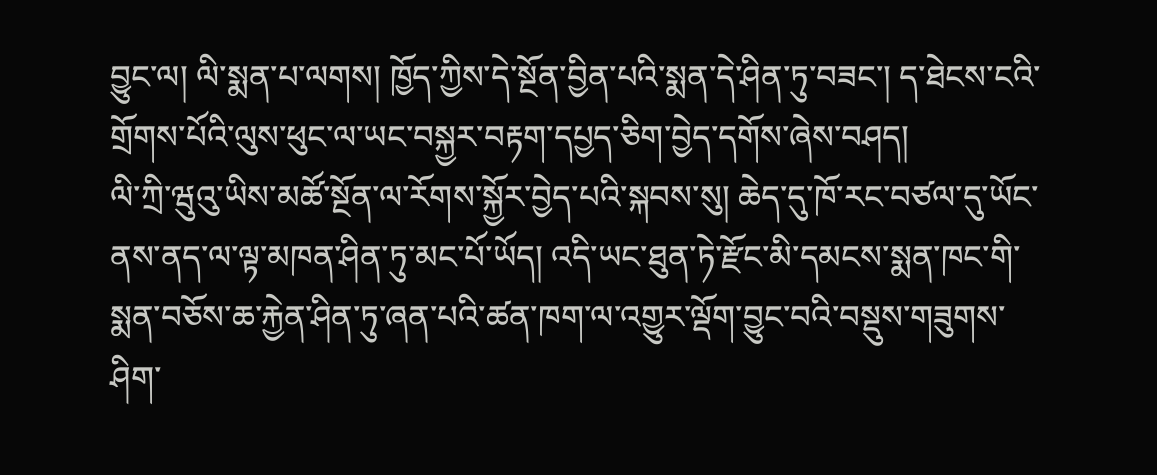བྱུང་ལ། ལི་སྨན་པ་ལགས། ཁྱོད་ཀྱིས་དེ་སྔོན་བྱིན་པའི་སྨན་དེ་ཤིན་ཏུ་བཟང་། ད་ཐེངས་ངའི་གྲོགས་པོའི་ལུས་ཕུང་ལ་ཡང་བསྐྱར་བརྟག་དཔྱད་ཅིག་བྱེད་དགོས་ཞེས་བཤད།
ལི་ཀྲི་ཝུའུ་ཡིས་མཚོ་སྔོན་ལ་རོགས་སྐྱོར་བྱེད་པའི་སྐབས་སུ། ཆེད་དུ་ཁོ་རང་བཙལ་དུ་ཡོང་ནས་ནད་ལ་ལྟ་མཁན་ཤིན་ཏུ་མང་པོ་ཡོད། འདི་ཡང་ཐུན་ཏེ་རྫོང་མི་དམངས་སྨན་ཁང་གི་སྨན་བཅོས་ཆ་རྐྱེན་ཤིན་ཏུ་ཞན་པའི་ཚན་ཁག་ལ་འགྱུར་ལྡོག་བྱུང་བའི་བསྡུས་གཟུགས་ཤིག་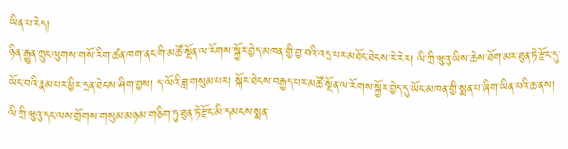ཡིན་པ་རེད།
ཉིན་རྒྱུན་ཀྲུང་ལུགས་གསོ་རིག་ཚན་ཁག་ནང་གི་མཚོ་སྔོན་ལ་རོགས་སྐྱོར་བྱེད་མཁན་གྱི་བྱ་བའི་འདྲ་པར་མཐོང་ཐེངས་རེ་རེར། ལི་ཀྲི་ཝུའུ་ཡིས་ཆེས་ཐོག་མར་ཐུན་ཏེ་རྫོང་དུ་ཡོང་བའི་རྣམ་པར་ཕྱིར་དྲན་ཐེངས་ཤིག་བྱས། ད་ལོའི་ཟླ་གསུམ་པར། སྐོར་ཐེངས་བརྒྱད་པར་མཚོ་སྔོན་ལ་རོགས་སྐྱོར་བྱེད་དུ་ཡོང་མཁན་གྱི་སྨན་པ་ཞིག་ཡིན་པའི་ཆ་ནས། ལི་ཀྲི་ཝུའུ་དང་ལས་གྲོགས་གསུམ་མཉམ་གཅིག་ཏུ་ཐུན་ཏེ་རྫོང་མི་དམངས་སྨན་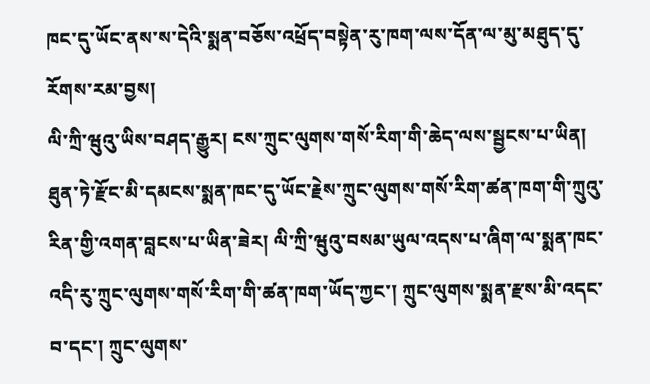ཁང་དུ་ཡོང་ནས་ས་དེའི་སྨན་བཅོས་འཕྲོད་བསྟེན་རུ་ཁག་ལས་དོན་ལ་མུ་མཐུད་དུ་རོགས་རམ་བྱས།
ལི་ཀྲི་ཝུའུ་ཡིས་བཤད་རྒྱུར། ངས་ཀྲུང་ལུགས་གསོ་རིག་གི་ཆེད་ལས་སྦྱངས་པ་ཡིན། ཐུན་ཏེ་རྫོང་མི་དམངས་སྨན་ཁང་དུ་ཡོང་རྗེས་ཀྲུང་ལུགས་གསོ་རིག་ཚན་ཁག་གི་ཀྲུའུ་རིན་གྱི་འགན་བླངས་པ་ཡིན་ཟེར། ལི་ཀྲི་ཝུའུ་བསམ་ཡུལ་འདས་པ་ཞིག་ལ་སྨན་ཁང་འདི་རུ་ཀྲུང་ལུགས་གསོ་རིག་གི་ཚན་ཁག་ཡོད་ཀྱང་། ཀྲུང་ལུགས་སྨན་རྫས་མི་འདང་བ་དང་། ཀྲུང་ལུགས་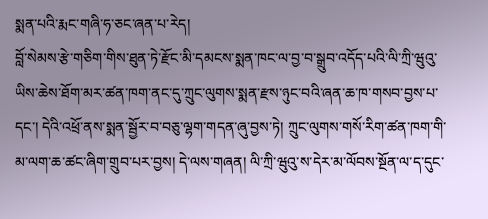སྨན་པའི་རྨང་གཞི་ཧ་ཅང་ཞན་པ་རེད།
བློ་སེམས་རྩེ་གཅིག་གིས་ཐུན་ཏེ་རྫོང་མི་དམངས་སྨན་ཁང་ལ་བྱ་བ་སྒྲུབ་འདོད་པའི་ལི་ཀྲི་ཝུའུ་ཡིས་ཆེས་ཐོག་མར་ཚན་ཁག་ནང་དུ་ཀྲུང་ལུགས་སྨན་རྫས་ཉུང་བའི་ཞན་ཆ་ཁ་གསབ་བྱས་པ་དང་། དེའི་འཕྲོ་ནས་སྨན་སྦྱོར་བ་བཅུ་ལྷག་གདན་ཞུ་བྱས་ཏེ། ཀྲུང་ལུགས་གསོ་རིག་ཚན་ཁག་གི་མ་ལག་ཆ་ཚང་ཞིག་གྲུབ་པར་བྱས། དེ་ལས་གཞན། ལི་ཀྲི་ཝུའུ་ས་དེར་མ་ལོབས་སྔོན་ལ་ད་དུང་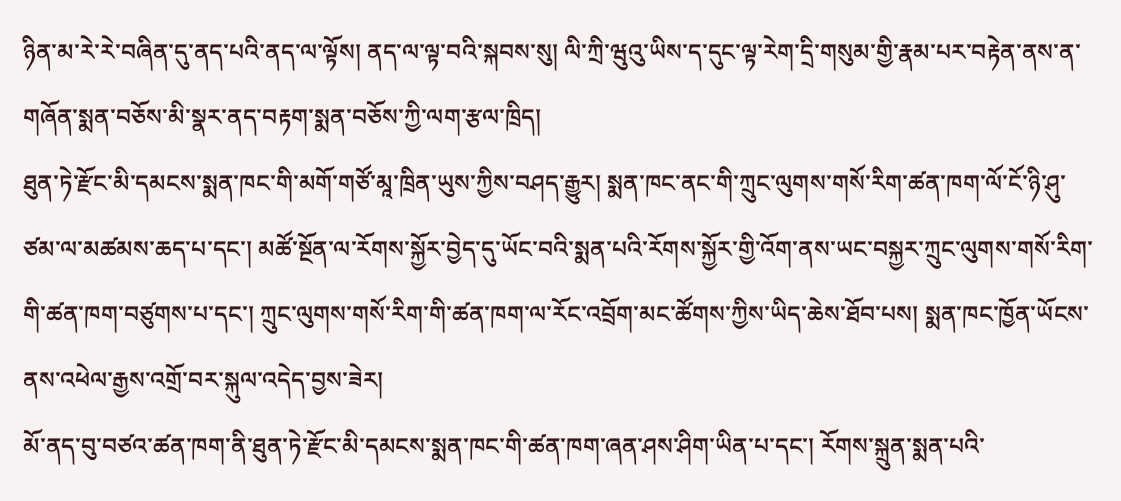ཉིན་མ་རེ་རེ་བཞིན་དུ་ནད་པའི་ནད་ལ་ལྟོས། ནད་ལ་ལྟ་བའི་སྐབས་སུ། ལི་ཀྲི་ཝུའུ་ཡིས་ད་དུང་ལྟ་རེག་དྲི་གསུམ་གྱི་རྣམ་པར་བརྟེན་ནས་ན་གཞོན་སྨན་བཅོས་མི་སྣར་ནད་བརྟག་སྨན་བཅོས་ཀྱི་ལག་རྩལ་ཁྲིད།
ཐུན་ཏེ་རྫོང་མི་དམངས་སྨན་ཁང་གི་མགོ་གཙོ་མཱ་ཁྲིན་ཡུས་ཀྱིས་བཤད་རྒྱུར། སྨན་ཁང་ནང་གི་ཀྲུང་ལུགས་གསོ་རིག་ཚན་ཁག་ལོ་ངོ་ཉི་ཤུ་ཙམ་ལ་མཚམས་ཆད་པ་དང་། མཚོ་སྔོན་ལ་རོགས་སྐྱོར་བྱེད་དུ་ཡོང་བའི་སྨན་པའི་རོགས་སྐྱོར་གྱི་འོག་ནས་ཡང་བསྐྱར་ཀྲུང་ལུགས་གསོ་རིག་གི་ཚན་ཁག་བཙུགས་པ་དང་། ཀྲུང་ལུགས་གསོ་རིག་གི་ཚན་ཁག་ལ་རོང་འབྲོག་མང་ཚོགས་ཀྱིས་ཡིད་ཆེས་ཐོབ་པས། སྨན་ཁང་ཁྱོན་ཡོངས་ནས་འཕེལ་རྒྱས་འགྲོ་བར་སྐུལ་འདེད་བྱས་ཟེར།
མོ་ནད་བུ་བཙའ་ཚན་ཁག་ནི་ཐུན་ཏེ་རྫོང་མི་དམངས་སྨན་ཁང་གི་ཚན་ཁག་ཞན་ཤས་ཤིག་ཡིན་པ་དང་། རོགས་སྐྲུན་སྨན་པའི་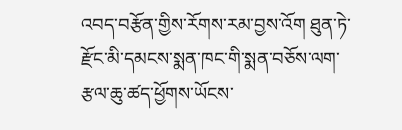འབད་བརྩོན་གྱིས་རོགས་རམ་བྱས་འོག ཐུན་ཏེ་རྫོང་མི་དམངས་སྨན་ཁང་གི་སྨན་བཅོས་ལག་རྩལ་ཆུ་ཚད་ཕྱོགས་ཡོངས་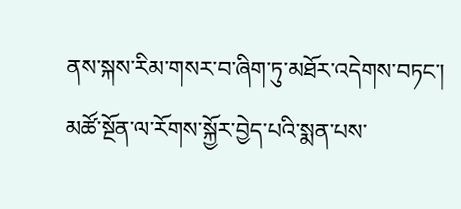ནས་སྐས་རིམ་གསར་བ་ཞིག་ཏུ་མཐོར་འདེགས་བཏང་། མཚོ་སྔོན་ལ་རོགས་སྐྱོར་བྱེད་པའི་སྨན་པས་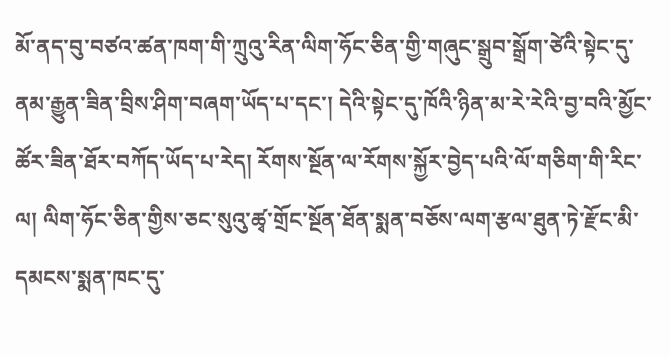མོ་ནད་བུ་བཙའ་ཚན་ཁག་གི་ཀྲུའུ་རིན་ལིག་ཧོང་ཅིན་གྱི་གཞུང་སྒྲུབ་སྒྲོག་ཙེའི་སྟེང་དུ་ནམ་རྒྱུན་ཟིན་བྲིས་ཤིག་བཞག་ཡོད་པ་དང་། དེའི་སྟེང་དུ་ཁོའི་ཉིན་མ་རེ་རེའི་བྱ་བའི་མྱོང་ཚོར་ཟིན་ཐོར་བཀོད་ཡོད་པ་རེད། རོགས་སྔོན་ལ་རོགས་སྐྱོར་བྱེད་པའི་ལོ་གཅིག་གི་རིང་ལ། ལིག་ཧོང་ཅིན་གྱིས་ཅང་སུའུ་ཚྭ་གྲོང་སྔོན་ཐོན་སྨན་བཅོས་ལག་རྩལ་ཐུན་ཏེ་རྫོང་མི་དམངས་སྨན་ཁང་དུ་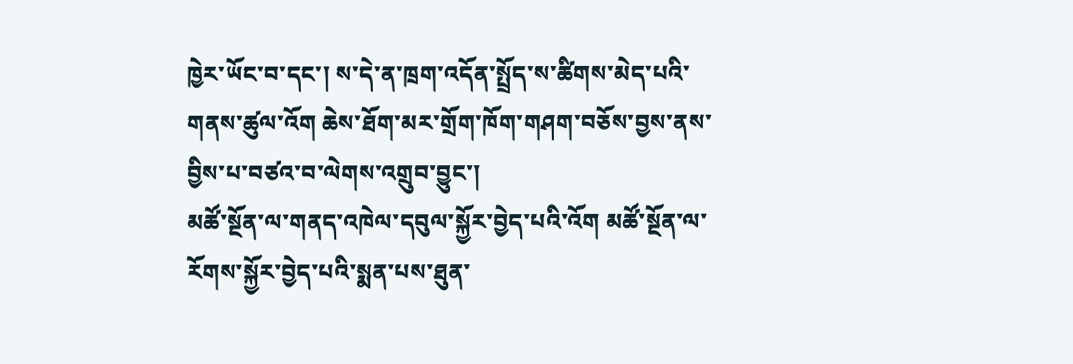ཁྱེར་ཡོང་བ་དང་། ས་དེ་ན་ཁྲག་འདོན་སྤྲོད་ས་ཚིགས་མེད་པའི་གནས་ཚུལ་འོག ཆེས་ཐོག་མར་གྲོག་ཁོག་གཤག་བཅོས་བྱས་ནས་བྱིས་པ་བཙའ་བ་ལེགས་འགྲུབ་བྱུང་།
མཚོ་སྔོན་ལ་གནད་འཁེལ་དབུལ་སྐྱོར་བྱེད་པའི་འོག མཚོ་སྔོན་ལ་རོགས་སྐྱོར་བྱེད་པའི་སྨན་པས་ཐུན་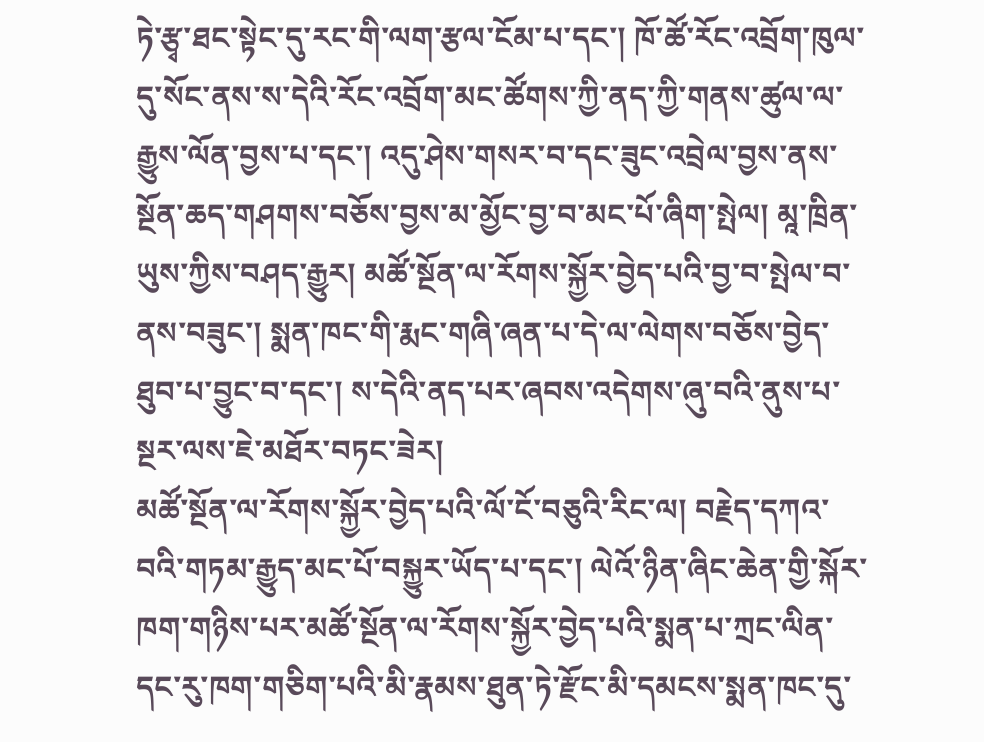ཏེ་རྩྭ་ཐང་སྟེང་དུ་རང་གི་ལག་རྩལ་ངོམ་པ་དང་། ཁོ་ཚོ་རོང་འབྲོག་ཁུལ་དུ་སོང་ནས་ས་དེའི་རོང་འབྲོག་མང་ཚོགས་ཀྱི་ནད་ཀྱི་གནས་ཚུལ་ལ་རྒྱུས་ལོན་བྱས་པ་དང་། འདུ་ཤེས་གསར་བ་དང་ཟུང་འབྲེལ་བྱས་ནས་སྔོན་ཆད་གཤགས་བཅོས་བྱས་མ་མྱོང་བྱ་བ་མང་པོ་ཞིག་སྤེལ། མཱ་ཁྲིན་ཡུས་ཀྱིས་བཤད་རྒྱུར། མཚོ་སྔོན་ལ་རོགས་སྐྱོར་བྱེད་པའི་བྱ་བ་སྤེལ་བ་ནས་བཟུང་། སྨན་ཁང་གི་རྨང་གཞི་ཞན་པ་དེ་ལ་ལེགས་བཅོས་བྱེད་ཐུབ་པ་བྱུང་བ་དང་། ས་དེའི་ནད་པར་ཞབས་འདེགས་ཞུ་བའི་ནུས་པ་སྔར་ལས་ཇེ་མཐོར་བཏང་ཟེར།
མཚོ་སྔོན་ལ་རོགས་སྐྱོར་བྱེད་པའི་ལོ་ངོ་བཅུའི་རིང་ལ། བརྗེད་དཀའ་བའི་གཏམ་རྒྱུད་མང་པོ་བསྐྱུར་ཡོད་པ་དང་། ལེའོ་ཉིན་ཞིང་ཆེན་གྱི་སྐོར་ཁག་གཉིས་པར་མཚོ་སྔོན་ལ་རོགས་སྐྱོར་བྱེད་པའི་སྨན་པ་ཀྲང་ལིན་དང་རུ་ཁག་གཅིག་པའི་མི་རྣམས་ཐུན་ཏེ་རྫོང་མི་དམངས་སྨན་ཁང་དུ་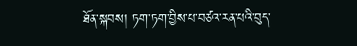ཐོན་སྐབས། ཏག་ཏག་བྱིས་པ་བཙའ་རན་པའི་བུད་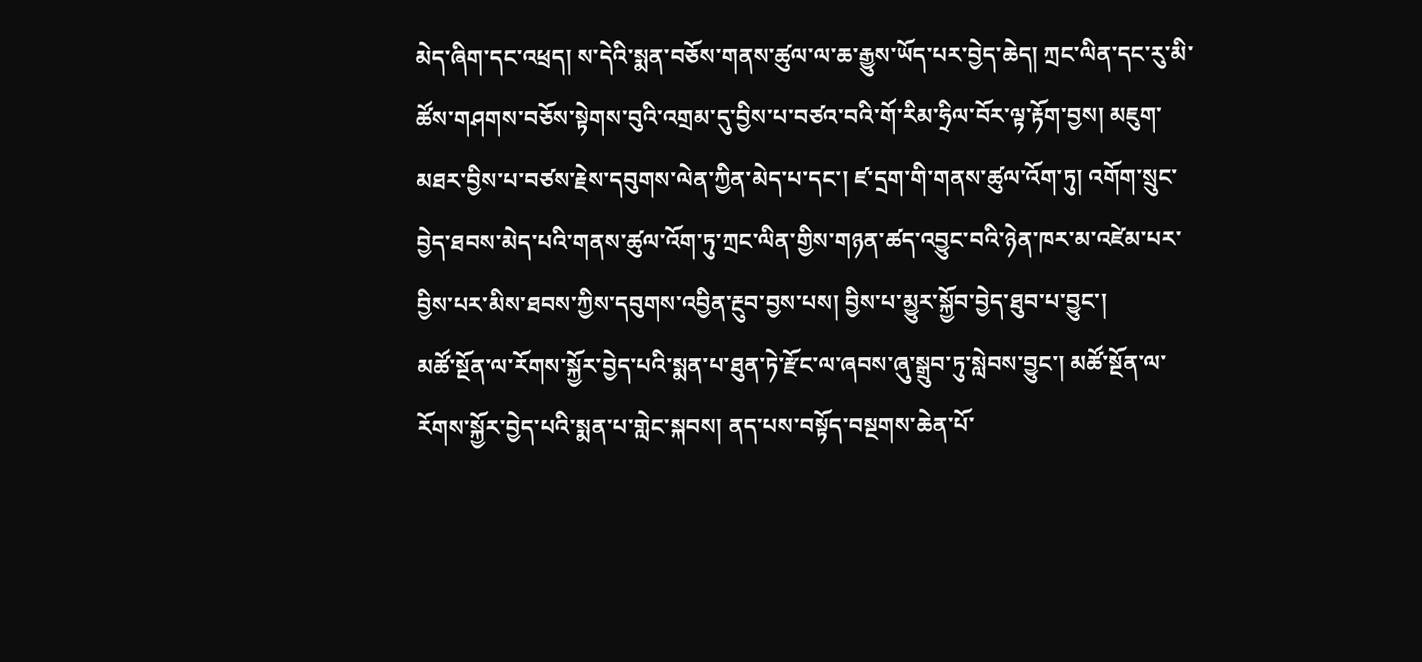མེད་ཞིག་དང་འཕྲད། ས་དེའི་སྨན་བཅོས་གནས་ཚུལ་ལ་ཆ་རྒྱུས་ཡོད་པར་བྱེད་ཆེད། ཀྲང་ལིན་དང་རུ་མི་ཚོས་གཤགས་བཅོས་སྟེགས་བུའི་འགྲམ་དུ་བྱིས་པ་བཙའ་བའི་གོ་རིམ་ཧྲིལ་བོར་ལྟ་རྟོག་བྱས། མཇུག་མཐར་བྱིས་པ་བཙས་རྗེས་དབུགས་ལེན་ཀྱིན་མེད་པ་དང་། ཛ་དྲག་གི་གནས་ཚུལ་འོག་ཏུ། འགོག་སྲུང་བྱེད་ཐབས་མེད་པའི་གནས་ཚུལ་འོག་ཏུ་ཀྲང་ལིན་གྱིས་གཉན་ཚད་འབྱུང་བའི་ཉེན་ཁར་མ་འཛེམ་པར་བྱིས་པར་མིས་ཐབས་ཀྱིས་དབུགས་འབྱིན་རྔུབ་བྱས་པས། བྱིས་པ་མྱུར་སྐྱོབ་བྱེད་ཐུབ་པ་བྱུང་།
མཚོ་སྔོན་ལ་རོགས་སྐྱོར་བྱེད་པའི་སྨན་པ་ཐུན་ཏེ་རྫོང་ལ་ཞབས་ཞུ་སྒྲུབ་ཏུ་སླེབས་བྱུང་། མཚོ་སྔོན་ལ་རོགས་སྐྱོར་བྱེད་པའི་སྨན་པ་གླེང་སྐབས། ནད་པས་བསྟོད་བསྔགས་ཆེན་པོ་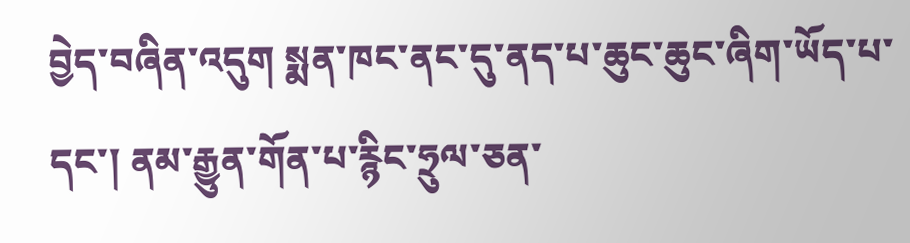བྱེད་བཞིན་འདུག སྨན་ཁང་ནང་དུ་ནད་པ་ཆུང་ཆུང་ཞིག་ཡོད་པ་དང་། ནམ་རྒྱུན་གོན་པ་རྙིང་ཧྲུལ་ཅན་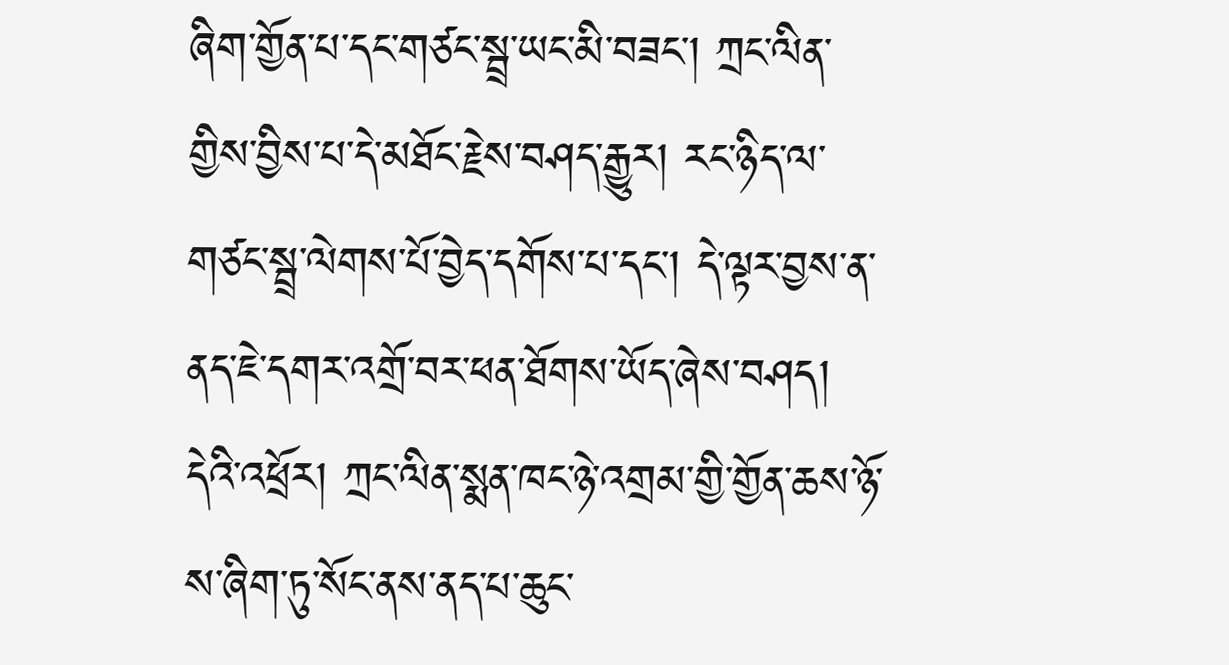ཞིག་གྱོན་པ་དང་གཙང་སྦྲ་ཡང་མི་བཟང་། ཀྲང་ལིན་གྱིས་བྱིས་པ་དེ་མཐོང་རྗེས་བཤད་རྒྱུར། རང་ཉིད་ལ་གཙང་སྦྲ་ལེགས་པོ་བྱེད་དགོས་པ་དང་། དེ་ལྟར་བྱས་ན་ནད་ཇེ་དགར་འགྲོ་བར་ཕན་ཐོགས་ཡོད་ཞེས་བཤད། དེའི་འཕྲོར། ཀྲང་ལིན་སྨན་ཁང་ཉེ་འགྲམ་གྱི་གྱོན་ཆས་ཉོ་ས་ཞིག་ཏུ་སོང་ནས་ནད་པ་ཆུང་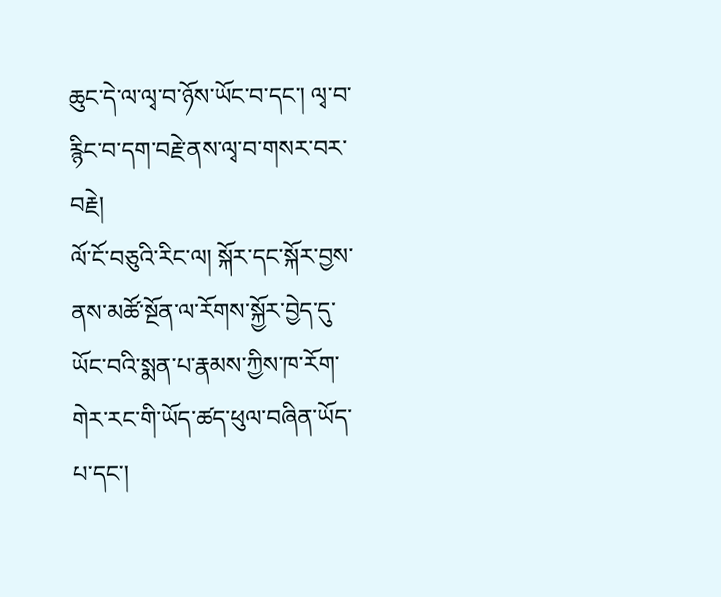ཆུང་དེ་ལ་ལྭ་བ་ཉོས་ཡོང་བ་དང་། ལྭ་བ་རྙིང་བ་དག་བརྗེ་ནས་ལྭ་བ་གསར་བར་བརྗེ།
ལོ་ངོ་བཅུའི་རིང་ལ། སྐོར་དང་སྐོར་བྱས་ནས་མཚོ་སྔོན་ལ་རོགས་སྐྱོར་བྱེད་དུ་ཡོང་བའི་སྨན་པ་རྣམས་ཀྱིས་ཁ་རོག་གེར་རང་གི་ཡོད་ཚད་ཕུལ་བཞིན་ཡོད་པ་དང་།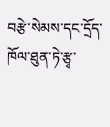བརྩེ་སེམས་དང་དྲོད་ཁོལ་ཐུན་ཏེ་རྩྭ་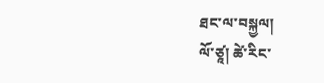ཐང་ལ་བསྐྱལ།
ལོ་ཙཱ། ཚེ་རིང་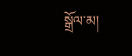སྒྲོལ་མ།